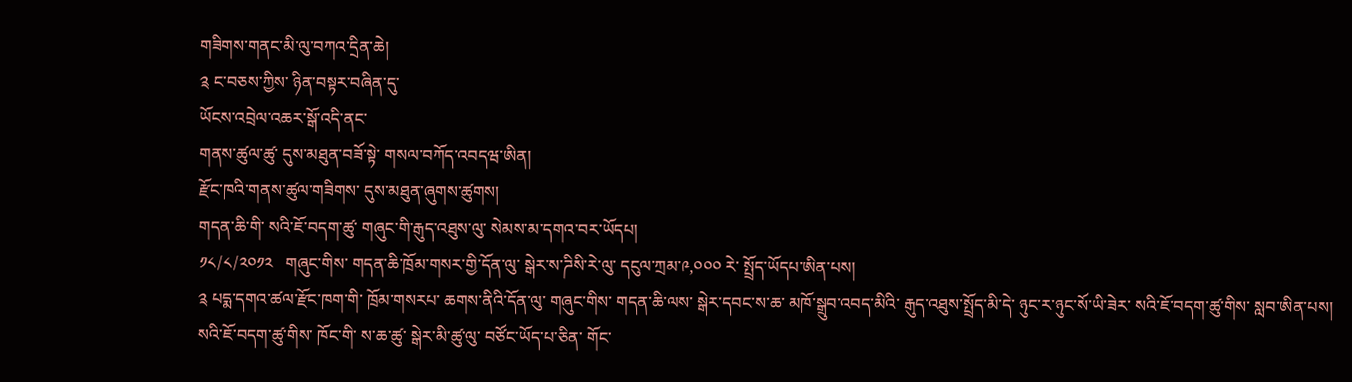གཟིགས་གནང་མི་ལུ་བཀའ་དྲིན་ཆེ།
༉ ང་བཅས་ཀྱིས་ ཉིན་བསྟར་བཞིན་དུ་
ཡོངས་འབྲེལ་འཆར་སྒོ་འདི་ནང་
གནས་ཚུལ་ཚུ་ དུས་མཐུན་བཟོ་སྟེ་ གསལ་བཀོད་འབདཝ་ཨིན།
རྫོང་ཁའི་གནས་ཚུལ་གཟིགས་ དུས་མཐུན་ཞུགས་ཚུགས།
གདན་ཆི་གི་ སའི་ཇོ་བདག་ཚུ་ གཞུང་གི་རྒུད་འཐུས་ལུ་ སེམས་མ་དགའ་བར་ཡོདཔ།
༡༨/༨/༢༠༡༢   གཞུང་གིས་ གདན་ཆི་ཁྲོམ་གསར་གྱི་དོན་ལུ་ སྒེར་ས་ཌིསི་རེ་ལུ་ དངུལ་ཀྲམ་༩,༠༠༠ རེ་ སྤྲོད་ཡོདཔ་ཨིན་པས།
༉ པདྨ་དགའ་ཚལ་རྫོང་ཁག་གི་ ཁྲོམ་གསརཔ་ ཆགས་ནིའི་དོན་ལུ་ གཞུང་གིས་ གདན་ཆི་ལས་ སྒེར་དབང་ས་ཆ་ མཁོ་སྒྲུབ་འབད་མིའི་ རྒུད་འཐུས་སྤྲོད་མི་དེ་ ཉུང་ར་ཉུང་སོ་ཡི་ཟེར་ སའི་ཇོ་བདག་ཚུ་གིས་ སླབ་ཨིན་པས།
སའི་ཇོ་བདག་ཚུ་གིས་ ཁོང་གི་ ས་ཆ་ཚུ་ སྒེར་མི་ཚུ་ལུ་ བཙོང་ཡོད་པ་ཅིན་ གོང་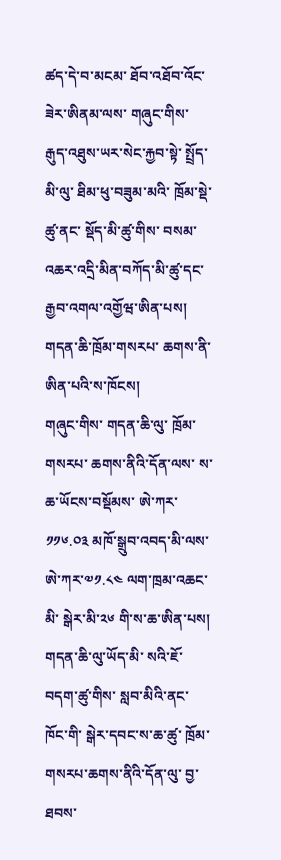ཚད་དེ་བ་མངམ་ ཐོབ་འཐོབ་འོང་ཟེར་ཨིནམ་ལས་ གཞུང་གིས་ རྒུད་འཐུས་ཡར་སེང་རྐྱབ་སྟེ་ སྤྲོད་མི་ལུ་ ཐིམ་ཕུ་བཟུམ་མའི་ ཁྲོམ་སྡེ་ཚུ་ནང་ སྡོད་མི་ཚུ་གིས་ བསམ་འཆར་འདྲི་མིན་བཀོད་མི་ཚུ་དང་ རྒྱབ་འགལ་འགྱོཝ་ཨིན་པས།
གདན་ཆི་ཁྲོམ་གསརཔ་ ཆགས་ནི་ཨིན་པའི་ས་ཁོངས།
གཞུང་གིས་ གདན་ཆི་ལུ་ ཁྲོམ་གསརཔ་ ཆགས་ནིའི་དོན་ལས་ ས་ཆ་ཡོངས་བསྡོམས་ ཨེ་ཀར་༡༡༦.༠༣ མཁོ་སྒྲུབ་འབད་མི་ལས་ ཨེ་ཀར་༧༡.༨༤ ལག་ཁྲམ་འཆང་མི་ སྒེར་མི་༢༦ གི་ས་ཆ་ཨིན་པས།
གདན་ཆི་ལུ་ཡོད་མི་ སའི་ཇོ་བདག་ཚུ་གིས་ སླབ་མིའི་ནང་ ཁོང་གི་ སྒེར་དབང་ས་ཆ་ཚུ་ ཁྲོམ་གསརཔ་ཆགས་ནིའི་དོན་ལུ་ བྱ་ཐབས་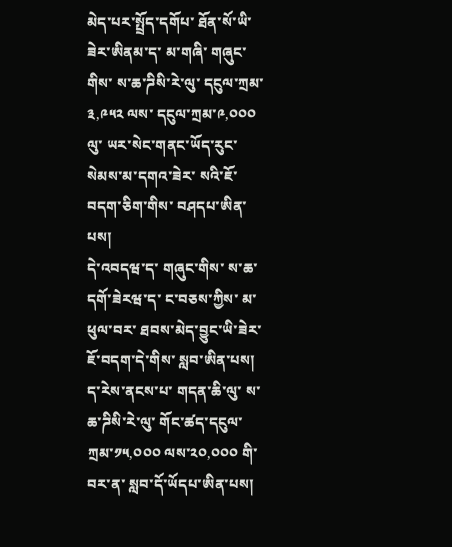མེད་པར་སྤྲོད་དགོཔ་ ཐོན་སོ་ཡི་ཟེར་ཨིནམ་ད་ མ་གཞི་ གཞུང་གིས་ ས་ཆ་ཌིསི་རེ་ལུ་ དངུལ་ཀྲམ་༣,༩༥༢ ལས་ དངུལ་ཀྲམ་༩,༠༠༠ ལུ་ ཡར་སེང་གནང་ཡོད་རུང་ སེམས་མ་དགའ་ཟེར་ སའི་ཇོ་བདག་ཅིག་གིས་ བཤདཔ་ཨིན་པས།
དེ་འབདཝ་ད་ གཞུང་གིས་ ས་ཆ་དགོ་ཟེརཝ་ད་ ང་བཅས་ཀྱིས་ མ་ཕུལ་བར་ ཐབས་མེད་བྱུང་ཡི་ཟེར་ ཇོ་བདག་དེ་གིས་ སླབ་ཨིན་པས།
ད་རེས་ནངས་པ་ གདན་ཆི་ལུ་ ས་ཆ་ཌིསི་རེ་ལུ་ གོང་ཚད་དངུལ་ཀྲམ་༡༥,༠༠༠ ལས་༢༠,༠༠༠ གི་བར་ན་ སླབ་དོ་ཡོདཔ་ཨིན་པས།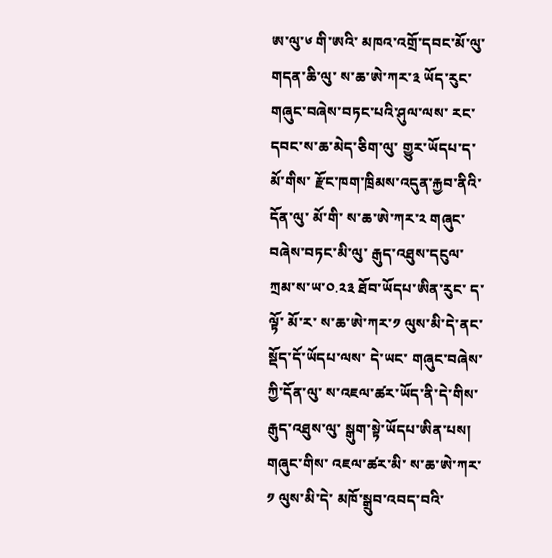ཨ་ལུ་༦ གི་ཨའི་ མཁའ་འགྲོ་དབང་མོ་ལུ་ གདན་ཆི་ལུ་ ས་ཆ་ཨེ་ཀར་༣ ཡོད་རུང་ གཞུང་བཞེས་བཏང་པའི་ཤུལ་ལས་ རང་དབང་ས་ཆ་མེད་ཅིག་ལུ་ གྱུར་ཡོདཔ་ད་ མོ་གིས་ རྫོང་ཁག་ཁྲིམས་འདུན་རྐྱབ་ནིའི་དོན་ལུ་ མོ་གི་ ས་ཆ་ཨེ་ཀར་༢ གཞུང་བཞེས་བཏང་མི་ལུ་ རྒུད་འཐུས་དངུལ་ཀྲམ་ས་ཡ་༠.༢༣ ཐོབ་ཡོདཔ་ཨིན་རུང་ ད་ལྟོ་ མོ་ར་ ས་ཆ་ཨེ་ཀར་༡ ལུས་མི་དེ་ནང་ སྡོད་དོ་ཡོདཔ་ལས་ དེ་ཡང་ གཞུང་བཞེས་ཀྱི་དོན་ལུ་ ས་འཇལ་ཚར་ཡོད་ནི་དེ་གིས་ རྒུད་འཐུས་ལུ་ སྒུག་སྟེ་ཡོདཔ་ཨིན་པས།
གཞུང་གིས་ འཇལ་ཚར་མི་ ས་ཆ་ཨེ་ཀར་༡ ལུས་མི་དེ་ མཁོ་སྒྲུབ་འབད་བའི་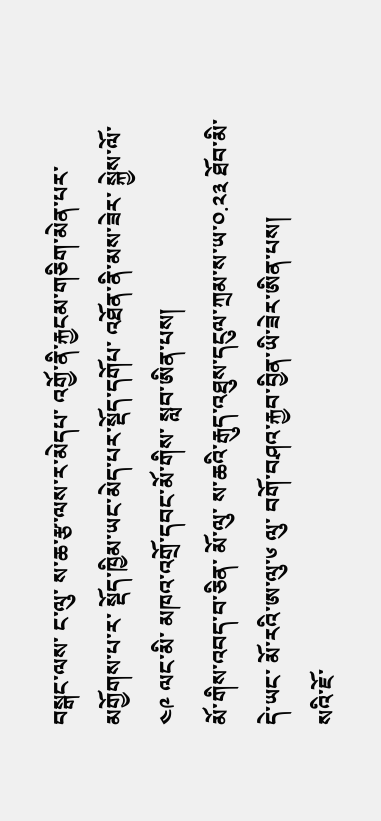བསྒང་ལས་ ང་ལུ་ ས་ཆ་རྩ་ལས་ར་མེདཔ་ འགྱོ་ནི་རྐྱངམ་གཅིག་མེན་པར་ མགྱོགས་པ་ར་ སྡོད་ཁྱིམ་ཡང་མེད་པར་སྡོད་དགོཔ་ འཐོན་ནི་མས་ཟེར་ སྐྱེས་ལོ་༤༩ ལང་མི་ མཁའ་འགྲོ་དབང་མོ་གིས་ སླབ་ཨིན་པས།
མོ་གིས་འབད་བ་ཅིན་ མོ་ལུ་ ས་ཆའི་རྒུད་འཐུས་དངུལ་ཀྲམ་ས་ཡ་༠.༢༣ ཐོབ་མི་དེ་ཡང་ མོ་རའི་ཨ་ལུ་༦ ལུ་ བགོ་བཤའ་རྐྱབ་བྱིན་ཡི་ཟེར་ཨིན་པས།
སའི་ཇོ་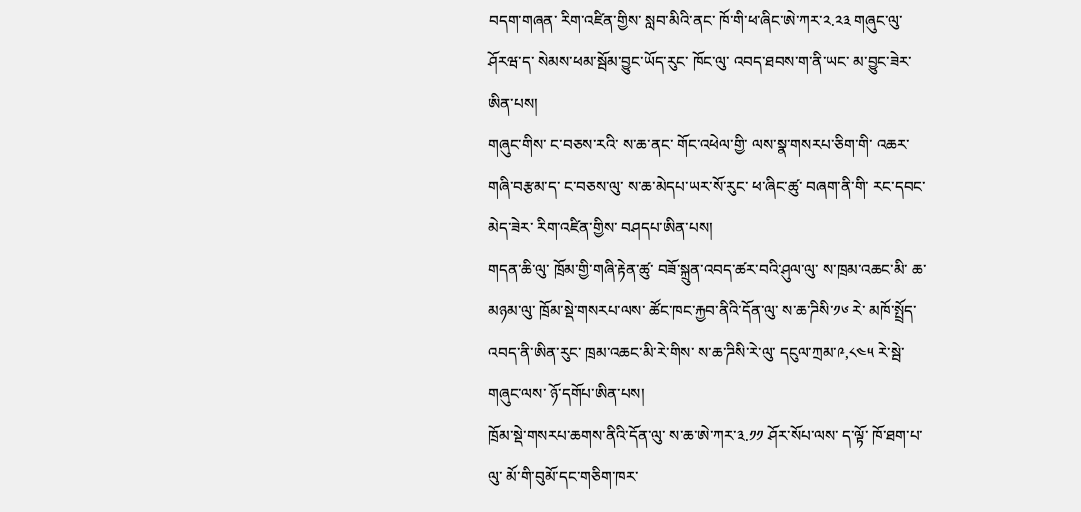བདག་གཞན་ རིག་འཛིན་གྱིས་ སླབ་མིའི་ནང་ ཁོ་གི་ཕ་ཞིང་ཨེ་ཀར་༢.༢༣ གཞུང་ལུ་ཤོརཝ་ད་ སེམས་ཕམ་སྦོམ་བྱུང་ཡོད་རུང་ ཁོང་ལུ་ འབད་ཐབས་ག་ནི་ཡང་ མ་བྱུང་ཟེར་ཨིན་པས།
གཞུང་གིས་ ང་བཅས་རའི་ ས་ཆ་ནང་ གོང་འཕེལ་གྱི་ ལས་སྣ་གསརཔ་ཅིག་གི་ འཆར་གཞི་བརྩམ་ད་ ང་བཅས་ལུ་ ས་ཆ་མེདཔ་ཡར་སོ་རུང་ ཕ་ཞིང་ཚུ་ བཞག་ནི་གི་ རང་དབང་མེད་ཟེར་ རིག་འཛིན་གྱིས་ བཤདཔ་ཨིན་པས།
གདན་ཆི་ལུ་ ཁྲོམ་གྱི་གཞི་རྟེན་ཚུ་ བཟོ་སྐྲུན་འབད་ཚར་བའི་ཤུལ་ལུ་ ས་ཁྲམ་འཆང་མི་ ཆ་མཉམ་ལུ་ ཁྲོམ་སྡེ་གསརཔ་ལས་ ཚོང་ཁང་རྐྱབ་ནིའི་དོན་ལུ་ ས་ཆ་ཌིསི་༡༦ རེ་ མཁོ་སྤྲོད་འབད་ནི་ཨིན་རུང་ ཁྲམ་འཆང་མི་རེ་གིས་ ས་ཆ་ཌིསི་རེ་ལུ་ དངུལ་ཀྲམ་༩,༨༤༥ རེ་སྦེ་ གཞུང་ལས་ ཉོ་དགོཔ་ཨིན་པས།
ཁྲོམ་སྡེ་གསརཔ་ཆགས་ནིའི་དོན་ལུ་ ས་ཆ་ཨེ་ཀར་༣.༡༡ ཤོར་སོཔ་ལས་ ད་ལྟོ་ ཁོ་ཐག་པ་ལུ་ མོ་གི་བུམོ་དང་གཅིག་ཁར་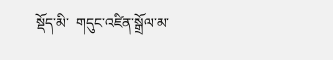སྡོད་མི་  གདུང་འཛིན་སྒྲོལ་མ་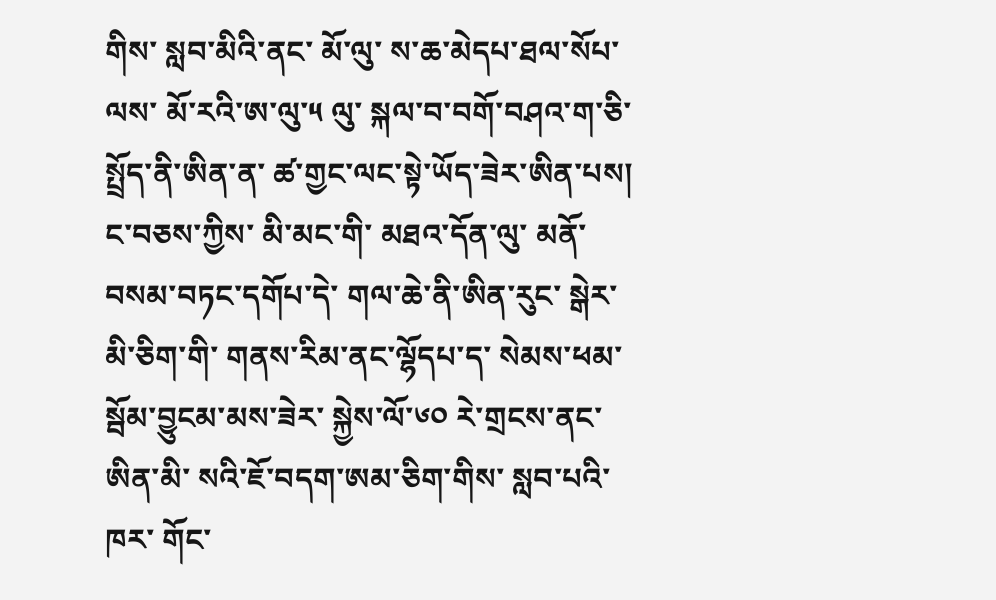གིས་ སླབ་མིའི་ནང་ མོ་ལུ་ ས་ཆ་མེདཔ་ཐལ་སོཔ་ལས་ མོ་རའི་ཨ་ལུ་༥ ལུ་ སྐལ་བ་བགོ་བཤའ་ག་ཅི་སྤྲོད་ནི་ཨིན་ན་ ཚ་གྱང་ལང་སྟེ་ཡོད་ཟེར་ཨིན་པས།
ང་བཅས་ཀྱིས་ མི་མང་གི་ མཐའ་དོན་ལུ་ མནོ་བསམ་བཏང་དགོཔ་དེ་ གལ་ཆེ་ནི་ཨིན་རུང་ སྒེར་མི་ཅིག་གི་ གནས་རིམ་ནང་ལྷོདཔ་ད་ སེམས་ཕམ་སྦོམ་བྱུངམ་མས་ཟེར་ སྐྱེས་ལོ་༦༠ རེ་གྲངས་ནང་ཨིན་མི་ སའི་ཇོ་བདག་ཨམ་ཅིག་གིས་ སླབ་པའི་ཁར་ གོང་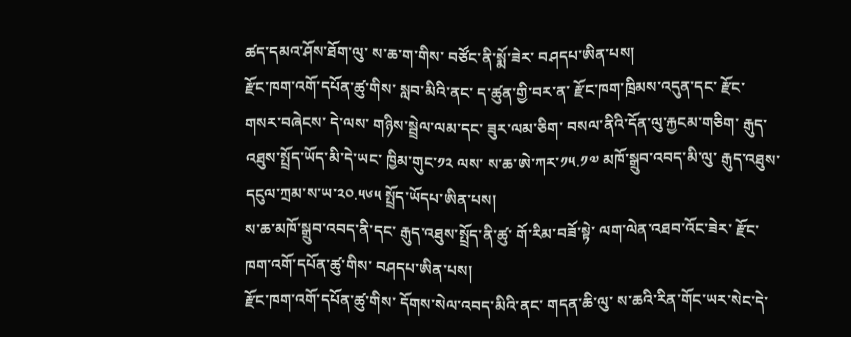ཚད་དམའ་ཤོས་ཐོག་ལུ་ ས་ཆ་ག་གིས་ བཙོང་ནི་སྨོ་ཟེར་ བཤདཔ་ཨིན་པས།
རྫོང་ཁག་འགོ་དཔོན་ཚུ་གིས་ སླབ་མིའི་ནང་ ད་ཚུན་གྱི་བར་ན་ རྫོང་ཁག་ཁྲིམས་འདུན་དང་ རྫོང་གསར་བཞེངས་ དེ་ལས་ གཉིས་སྦྲེལ་ལམ་དང་ ཟུར་ལམ་ཅིག་ བསལ་ནིའི་དོན་ལུ་རྐྱངམ་གཅིག་ རྒུད་འཐུས་སྤྲོད་ཡོད་མི་དེ་ཡང་ ཁྱིམ་གུང་༡༢ ལས་ ས་ཆ་ཨེ་ཀར་༡༥.༡༧ མཁོ་སྒྲུབ་འབད་མི་ལུ་ རྒུད་འཐུས་དངུལ་ཀྲམ་ས་ཡ་༢༠.༥༦༥ སྤྲོད་ཡོདཔ་ཨིན་པས།
ས་ཆ་མཁོ་སྒྲུབ་འབད་ནི་དང་ རྒུད་འཐུས་སྤྲོད་ནི་ཚུ་ གོ་རིམ་བཟོ་སྟེ་ ལག་ལེན་འཐབ་འོང་ཟེར་ རྫོང་ཁག་འགོ་དཔོན་ཚུ་གིས་ བཤདཔ་ཨིན་པས།
རྫོང་ཁག་འགོ་དཔོན་ཚུ་གིས་ དོགས་སེལ་འབད་མིའི་ནང་ གདན་ཆི་ལུ་ ས་ཆའི་རིན་གོང་ཡར་སེང་དེ་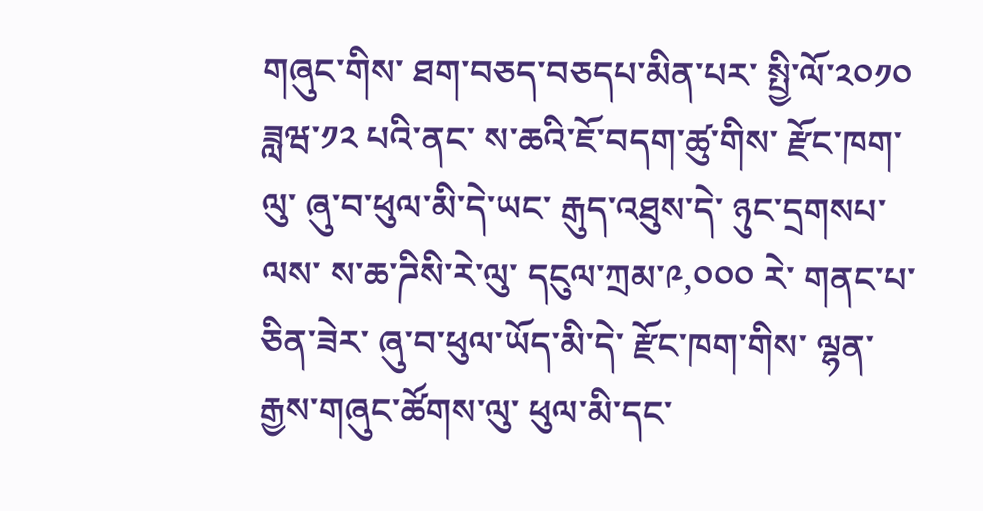གཞུང་གིས་ ཐག་བཅད་བཅདཔ་མིན་པར་ སྤྱི་ལོ་༢༠༡༠ ཟླཝ་༡༢ པའི་ནང་ ས་ཆའི་ཇོ་བདག་ཚུ་གིས་ རྫོང་ཁག་ལུ་ ཞུ་བ་ཕུལ་མི་དེ་ཡང་ རྒུད་འཐུས་དེ་ ཉུང་དྲགསཔ་ལས་ ས་ཆ་ཌིསི་རེ་ལུ་ དངུལ་ཀྲམ་༩,༠༠༠ རེ་ གནང་པ་ཅིན་ཟེར་ ཞུ་བ་ཕུལ་ཡོད་མི་དེ་ རྫོང་ཁག་གིས་ ལྷན་རྒྱས་གཞུང་ཚོགས་ལུ་ ཕུལ་མི་དང་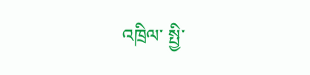འཁྲིལ་ སྤྱི་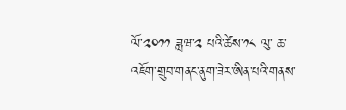ལོ་༢༠༡༡ ཟླཝ་༢ པའི་ཚེས་༡༨ ལུ་ ཆ་འཇོག་གྲུབ་གནང་ནུག་ཟེར་ཨིན་པའི་གནས་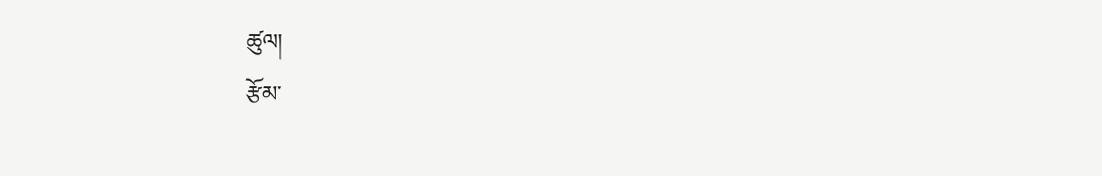ཚུལ།
རྩོམ་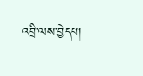འབྲི་ལས་བྱེདཔ།